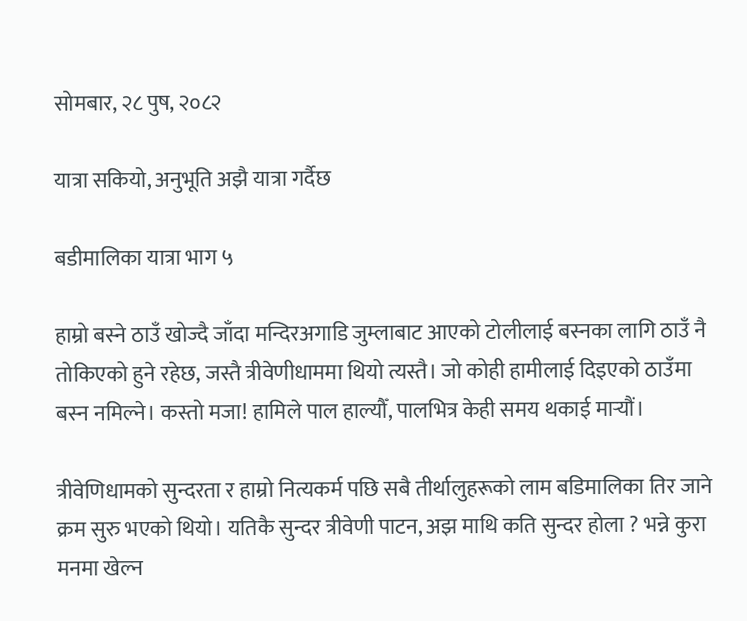सोमबार, २८ पुष, २०८२

यात्रा सकियो, अनुभूति अझै यात्रा गर्दैछ

बडीमालिका यात्रा भाग ५

हाम्रो बस्ने ठाउँ खोज्दै जाँदा मन्दिरअगाडि जुम्लाबाट आएको टोलीलाई बस्नका लागि ठाउँ नै तोकिएको हुने रहेछ, जस्तै त्रीवेणीधाममा थियो त्यस्तै। जो कोही हामीलाई दिइएको ठाउँमा बस्न नमिल्ने। कस्तो मजा! हामिले पाल हाल्यौँ, पालभित्र केही समय थकाई मार्‍यौं।

त्रीवेणिधामको सुन्दरता र हाम्रो नित्यकर्म पछि सबै तीर्थालुहरूको लाम बडिमालिका तिर जाने क्रम सुरु भएको थियो। यतिकै सुन्दर त्रीवेणी पाटन, अझ माथि कति सुन्दर होला ? भन्ने कुरा मनमा खेल्न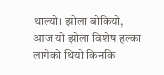थाल्यो। झोला बोकियो, आज यो झोला विशेष हल्का लागेको थियो किनकि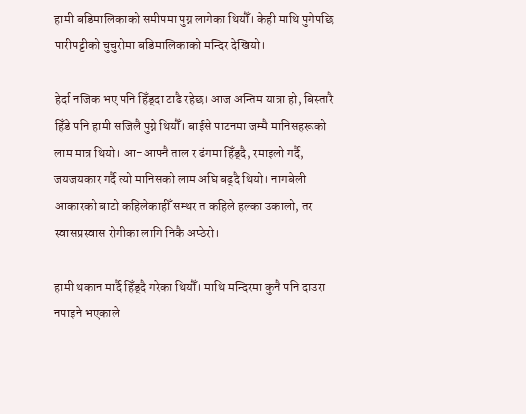हामी बडिमालिकाको समीपमा पुग्न लागेका थियौँ। केही माथि पुगेपछि पारीपट्टीको चुचुरोमा बडिमालिकाको मन्दिर देखियो।

हेर्दा नजिक भए पनि हिँड्दा टाढै रहेछ। आज अन्तिम यात्रा हो, बिस्तारै हिँडे पनि हामी सजिलै पुग्ने थियौँ। बाईसे पाटनमा जम्मै मानिसहरूको लाम मात्र थियो। आ-आफ्नै ताल र ढंगमा हिँड्दै, रमाइलो गर्दै, जयजयकार गर्दै त्यो मानिसको लाम अघि बढ्दै थियो। नागबेली आकारको बाटो कहिलेकाहीँ सम्थर त कहिले हल्का उकालो, तर स्वासप्रस्वास रोगीका लागि निकै अप्ठेरो।

हामी थकान मार्दै हिँड्दै गरेका थियौँ। माथि मन्दिरमा कुनै पनि दाउरा नपाइने भएकाले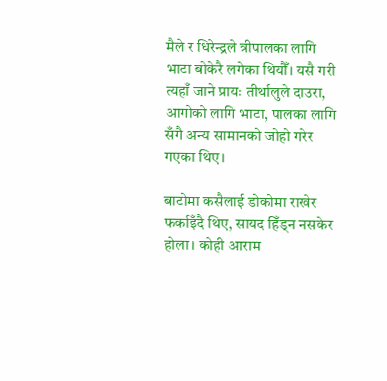मैले र धिरेन्द्रले त्रीपालका लागि भाटा बोकेरै लगेका थियौँ। यसै गरी त्यहाँ जाने प्रायः तीर्थालुले दाउरा, आगोको लागि भाटा, पालका लागि सँगै अन्य सामानको जोहो गरेर गएका थिए।

बाटोमा कसैलाई डोकोमा राखेर फर्काइँदै थिए, सायद हिँड्न नसकेर होला। कोही आराम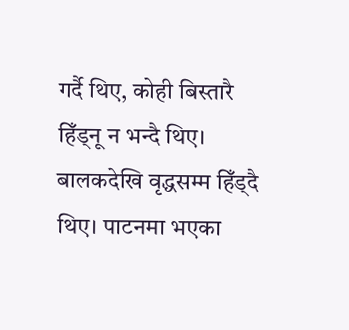गर्दै थिए, कोही बिस्तारै हिँड्नू न भन्दै थिए। बालकदेखि वृद्धसम्म हिँड्दै थिए। पाटनमा भएका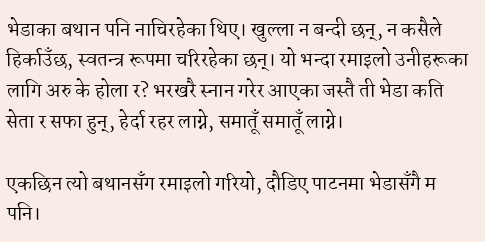भेडाका बथान पनि नाचिरहेका थिए। खुल्ला न बन्दी छन्, न कसैले हिर्काउँछ, स्वतन्त्र रूपमा चरिरहेका छन्। यो भन्दा रमाइलो उनीहरूका लागि अरु के होला र? भरखरै स्नान गरेर आएका जस्तै ती भेडा कति सेता र सफा हुन्, हेर्दा रहर लाग्ने, समातूँ समातूँ लाग्ने।

एकछिन त्यो बथानसँग रमाइलो गरियो, दौडिए पाटनमा भेडासँगै म पनि।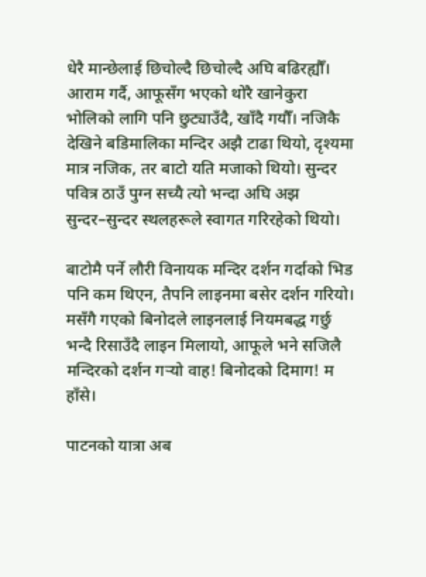धेरै मान्छेलाई छिचोल्दै छिचोल्दै अघि बढिरह्यौँ। आराम गर्दै, आफूसँग भएको थोरै खानेकुरा भोलिको लागि पनि छुट्याउँदै, खाँदै गयौँ। नजिकै देखिने बडिमालिका मन्दिर अझै टाढा थियो, दृश्यमा मात्र नजिक, तर बाटो यति मजाको थियो। सुन्दर पवित्र ठाउँ पुग्न सच्यै त्यो भन्दा अघि अझ सुन्दर–सुन्दर स्थलहरूले स्वागत गरिरहेको थियो।

बाटोमै पर्ने लौरी विनायक मन्दिर दर्शन गर्दाको भिड पनि कम थिएन, तैपनि लाइनमा बसेर दर्शन गरियो। मसँगै गएको बिनोदले लाइनलाई नियमबद्ध गर्छु भन्दै रिसाउँदै लाइन मिलायो, आफूले भने सजिलै मन्दिरको दर्शन गर्‍यो वाह! बिनोदको दिमाग! म हाँसे।

पाटनको यात्रा अब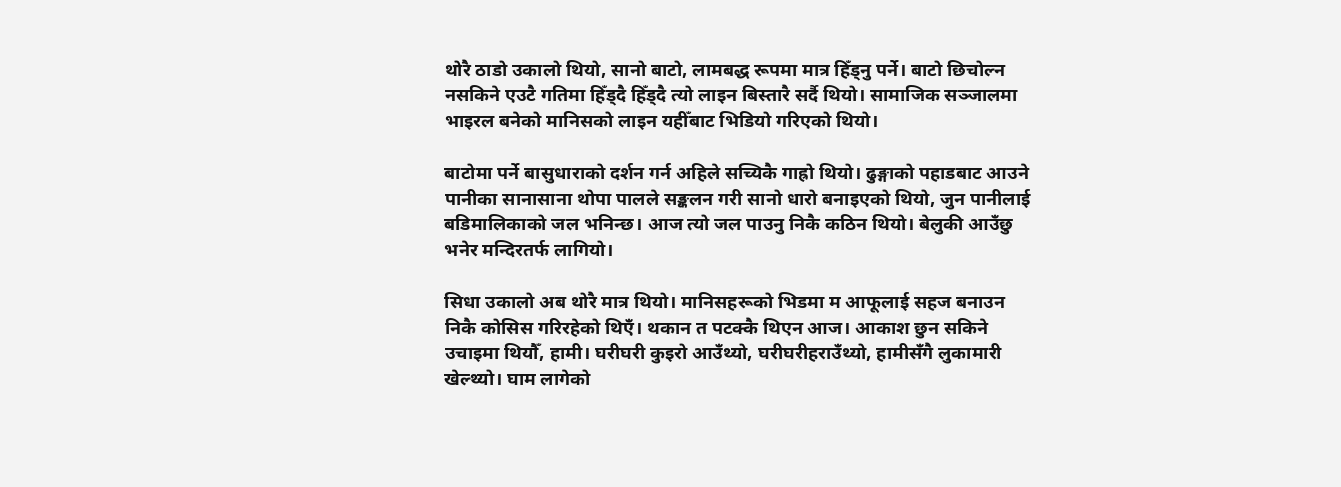थोरै ठाडो उकालो थियो, सानो बाटो, लामबद्ध रूपमा मात्र हिँड्नु पर्ने। बाटो छिचोल्न नसकिने एउटै गतिमा हिँड्दै हिँड्दै त्यो लाइन बिस्तारै सर्दै थियो। सामाजिक सञ्जालमा भाइरल बनेको मानिसको लाइन यहीँबाट भिडियो गरिएको थियो।

बाटोमा पर्ने बासुधाराको दर्शन गर्न अहिले सच्यिकै गाह्रो थियो। ढुङ्गाको पहाडबाट आउने पानीका सानासाना थोपा पालले सङ्कलन गरी सानो धारो बनाइएको थियो, जुन पानीलाई बडिमालिकाको जल भनिन्छ। आज त्यो जल पाउनु निकै कठिन थियो। बेलुकी आउँछु भनेर मन्दिरतर्फ लागियो।

सिधा उकालो अब थोरै मात्र थियो। मानिसहरूको भिडमा म आफूलाई सहज बनाउन निकै कोसिस गरिरहेको थिएँ। थकान त पटक्कै थिएन आज। आकाश छुन सकिने उचाइमा थियौँ, हामी। घरीघरी कुइरो आउँथ्यो, घरीघरीहराउँथ्यो, हामीसँगै लुकामारी खेल्थ्यो। घाम लागेको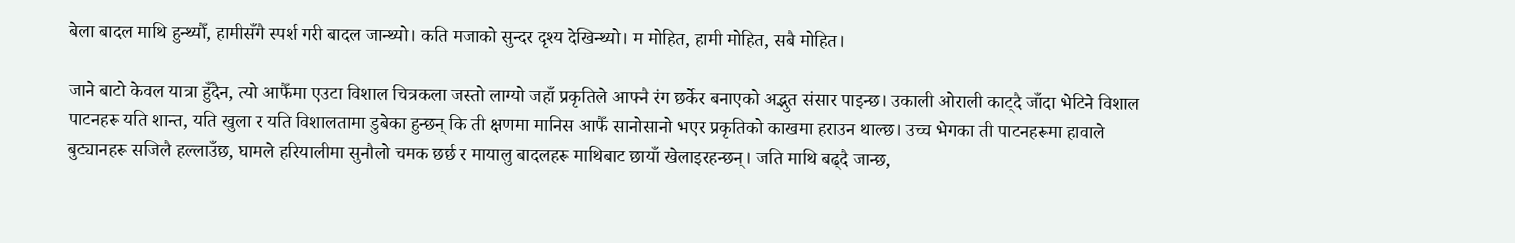बेला बादल माथि हुन्थ्यौँ, हामीसँगै स्पर्श गरी बादल जान्थ्यो। कति मजाको सुन्दर दृश्य देखिन्थ्यो। म मोहित, हामी मोहित, सबै मोहित।

जाने बाटो केवल यात्रा हुँदैन, त्यो आफैँमा एउटा विशाल चित्रकला जस्तो लाग्यो जहाँ प्रकृतिले आफ्नै रंग छर्केर बनाएको अद्भुत संसार पाइन्छ। उकाली ओराली काट्दै जाँदा भेटिने विशाल पाटनहरू यति शान्त, यति खुला र यति विशालतामा डुबेका हुन्छन् कि ती क्षणमा मानिस आफैँ सानोसानो भएर प्रकृतिको काखमा हराउन थाल्छ। उच्च भेगका ती पाटनहरूमा हावाले बुट्यानहरू सजिलै हल्लाउँछ, घामले हरियालीमा सुनौलो चमक छर्छ र मायालु बादलहरू माथिबाट छायाँ खेलाइरहन्छन्। जति माथि बढ्दै जान्छ,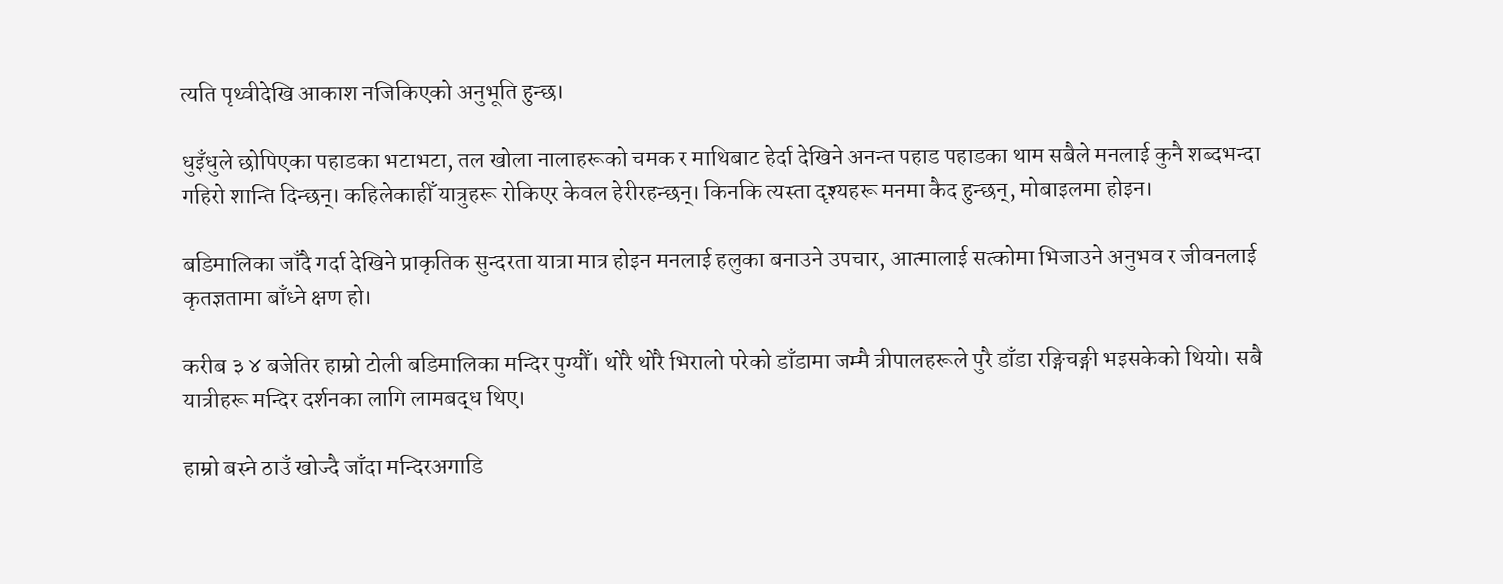त्यति पृथ्वीदेखि आकाश नजिकिएको अनुभूति हुन्छ।

धुइँधुले छोपिएका पहाडका भटाभटा, तल खोला नालाहरूको चमक र माथिबाट हेर्दा देखिने अनन्त पहाड पहाडका थाम सबैले मनलाई कुनै शब्दभन्दा गहिरो शान्ति दिन्छन्। कहिलेकाहीँ यात्रुहरू रोकिएर केवल हेरीरहन्छन्। किनकि त्यस्ता दृश्यहरू मनमा कैद हुन्छन्, मोबाइलमा होइन।

बडिमालिका जाँदै गर्दा देखिने प्राकृतिक सुन्दरता यात्रा मात्र होइन मनलाई हलुका बनाउने उपचार, आत्मालाई सत्कोमा भिजाउने अनुभव र जीवनलाई कृतज्ञतामा बाँध्ने क्षण हो।

करीब ३ ४ बजेतिर हाम्रो टोली बडिमालिका मन्दिर पुग्यौँ। थोरै थोरै भिरालो परेको डाँडामा जम्मै त्रीपालहरूले पुरै डाँडा रङ्गिचङ्गी भइसकेको थियो। सबै यात्रीहरू मन्दिर दर्शनका लागि लामबद्ध थिए।

हाम्रो बस्ने ठाउँ खोज्दै जाँदा मन्दिरअगाडि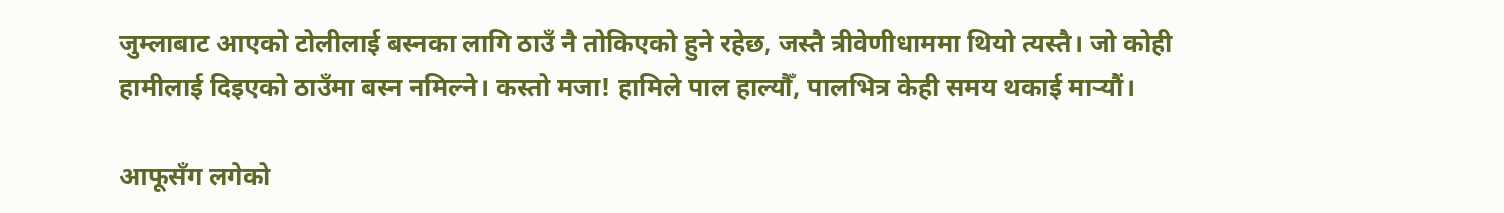जुम्लाबाट आएको टोलीलाई बस्नका लागि ठाउँ नै तोकिएको हुने रहेछ, जस्तै त्रीवेणीधाममा थियो त्यस्तै। जो कोही हामीलाई दिइएको ठाउँमा बस्न नमिल्ने। कस्तो मजा! हामिले पाल हाल्यौँ, पालभित्र केही समय थकाई मार्‍यौं।

आफूसँग लगेको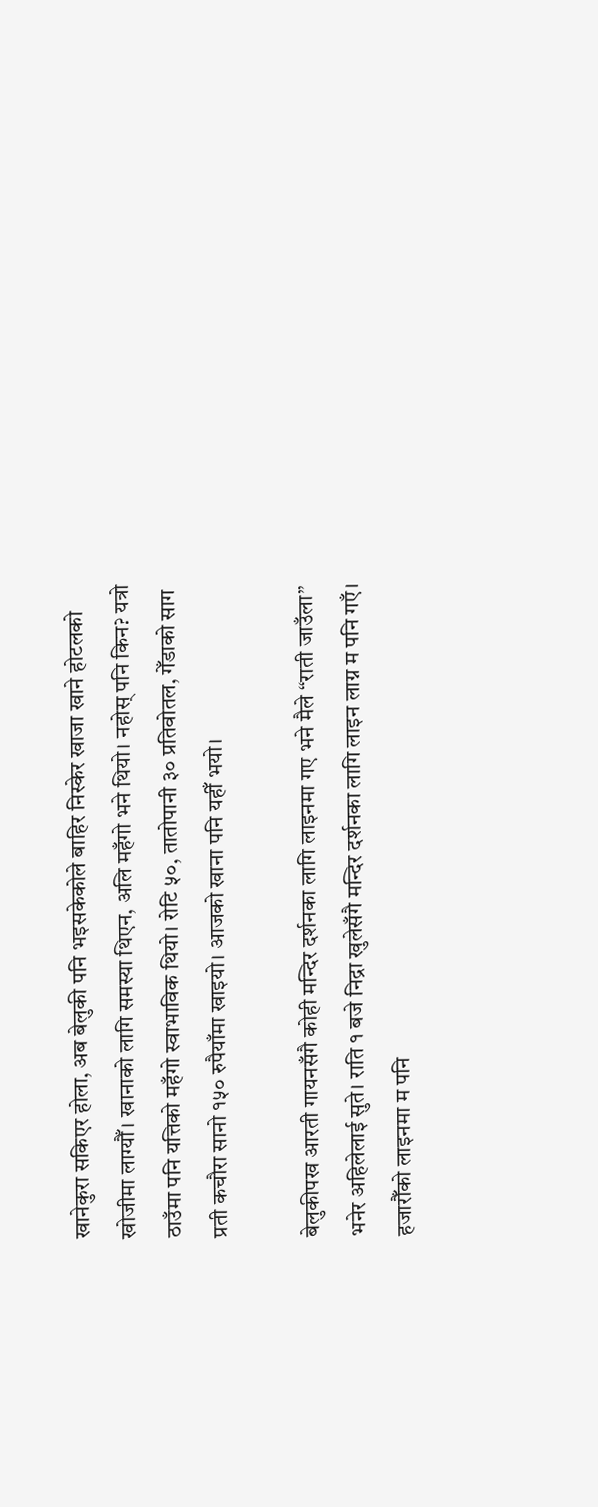खानेकुरा सकिएर होला, अब बेलुकी पनि भइसकेकोले बाहिर निस्केर खाजा खाने होटलको खोजीमा लाग्यौँ। खानाको लागि समस्या थिएन, अलि महँगो भने थियो। नहोस् पनि किन? यत्रो ठाउँमा पनि यत्तिको महँगो स्वाभाविक थियो। रोटि ५०, तातोपानी ३० प्रतिवोतल, गेँडाको साग प्रती कचौरा सानो १५० रुपैयाँमा खाइयो। आजको खाना पनि यहीँ भयो।

बेलुकीपख आरती गायनसँगै कोही मन्दिर दर्शनका लागि लाइनमा गए भने मैले “राती जाउँला” भनेर अहिलेलाई सुते। राति १ बजे निद्रा खुलेसँगै मन्दिर दर्शनका लागि लाइन लाग्न म पनि गएँ। हजारौँको लाइनमा म पनि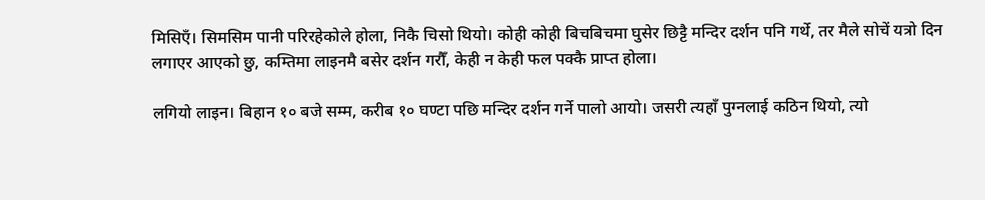मिसिएँ। सिमसिम पानी परिरहेकोले होला, निकै चिसो थियो। कोही कोही बिचबिचमा घुसेर छिट्टै मन्दिर दर्शन पनि गर्थे, तर मैले सोचें यत्रो दिन लगाएर आएको छु, कम्तिमा लाइनमै बसेर दर्शन गरौँ, केही न केही फल पक्कै प्राप्त होला।

लगियो लाइन। बिहान १० बजे सम्म, करीब १० घण्टा पछि मन्दिर दर्शन गर्ने पालो आयो। जसरी त्यहाँ पुग्नलाई कठिन थियो, त्यो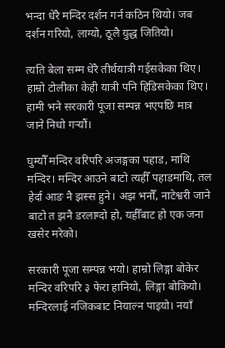भन्दा धेरै मन्दिर दर्शन गर्न कठिन थियो। जब दर्शन गरियो, लाग्यो, ठूलै युद्ध जितियो।

त्यति बेला सम्म धेरै तीर्थयात्री गईसकेका थिए। हाम्रो टोलीका केही यात्री पनि हिडिसकेका थिए। हामी भने सरकारी पूजा सम्पन्न भएपछि मात्र जाने निधो गर्‍यौं।

घुम्यौँ मन्दिर वरिपरि अजङ्गका पहाड, माथि मन्दिर। मन्दिर आउने बाटो त्यहीँ पहाडमाथि, तल हेर्दा आङ नै झस्स हुने। अझ भनौँ, नाटेश्वरी जाने बाटो त झनै डरलाग्दो हो, यहीँबाट हो एक जना खसेर मरेको।

सरकारी पूजा सम्पन्न भयो। हाम्रो लिङ्गा बोकेर मन्दिर वरिपरि ३ फेरा हानियो, लिङ्गा बोकियो। मन्दिरलाई नजिकबाट नियाल्न पाइयो। नयाँ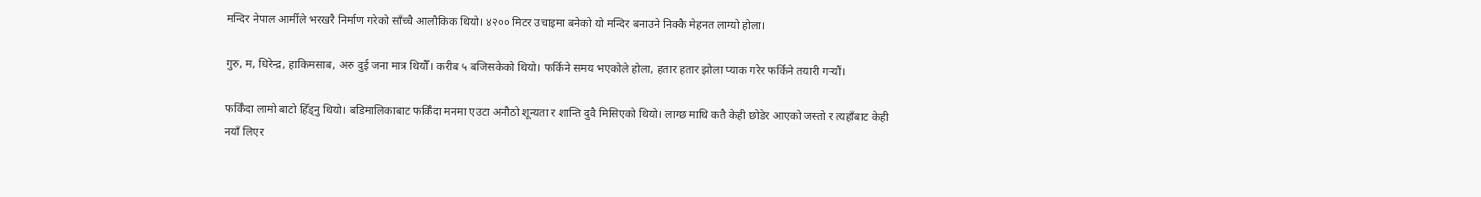मन्दिर नेपाल आर्मीले भरखरै निर्माण गरेको साँच्चै आलौकिक थियो। ४२०० मिटर उचाइमा बनेको यो मन्दिर बनाउने निक्कै मेहनत लाग्यो होला।

गुरु, म, धिरेन्द्र, हाकिमसाब, अरु दुई जना मात्र थियौँ। करीब ५ बजिसकेको थियो। फर्किने समय भएकोले होला, हतार हतार झोला प्याक गरेर फर्किने तयारी गर्‍यौं।

फर्किँदा लामो बाटो हिँड्नु थियो। बडिमालिकाबाट फर्किँदा मनमा एउटा अनौठो शून्यता र शान्ति दुवै मिसिएको थियो। लाग्छ माथि कतै केही छोडेर आएको जस्तो र त्यहाँबाट केही नयाँ लिएर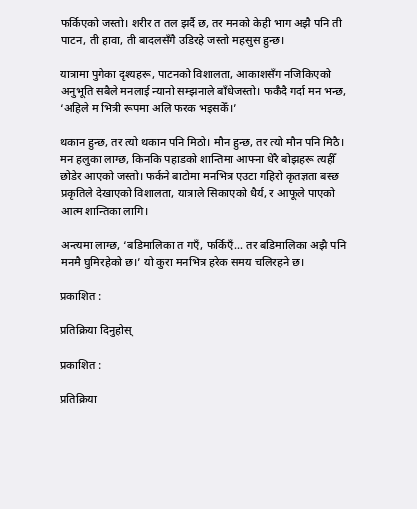फर्किएको जस्तो। शरीर त तल झर्दै छ, तर मनको केही भाग अझै पनि ती पाटन, ती हावा, ती बादलसँगै उडिरहे जस्तो महसुस हुन्छ।

यात्रामा पुगेका दृश्यहरू, पाटनको विशालता, आकाशसँग नजिकिएको अनुभूति सबैले मनलाई न्यानो सम्झनाले बाँधेजस्तो। फर्कँदै गर्दा मन भन्छ, ‘अहिले म भित्री रूपमा अलि फरक भइसकेँ।’

थकान हुन्छ, तर त्यो थकान पनि मिठो। मौन हुन्छ, तर त्यो मौन पनि मिठै। मन हलुका लाग्छ, किनकि पहाडको शान्तिमा आफ्ना धेरै बोझहरू त्यहीँ छोडेर आएको जस्तो। फर्कने बाटोमा मनभित्र एउटा गहिरो कृतज्ञता बस्छ प्रकृतिले देखाएको विशालता, यात्राले सिकाएको धैर्य, र आफूले पाएको आत्म शान्तिका लागि।

अन्त्यमा लाग्छ, ‘बडिमालिका त गएँ, फर्किएँ… तर बडिमालिका अझै पनि मनमै घुमिरहेको छ।’ यो कुरा मनभित्र हरेक समय चलिरहने छ।

प्रकाशित :

प्रतिक्रिया दिनुहोस्

प्रकाशित :

प्रतिक्रिया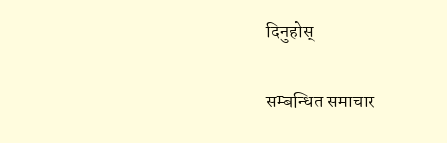दिनुहोस्

सम्बन्धित समाचार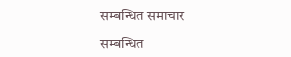सम्बन्धित समाचार

सम्बन्धित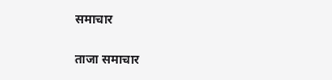समाचार

ताजा समाचार